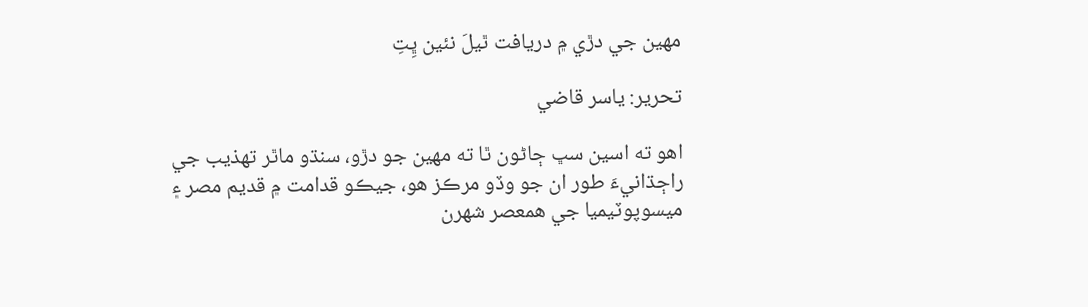مهين جي دڙي ۾ دريافت ٿيلَ نئين ڀِتِ

تحرير: ياسر قاضي

اهو ته اسين سڀ ڄاڻون ٿا ته مھين جو دڙو، سنڌو ماٿر تھذيب جي راڄڌانيءَ طور ان جو وڏو مرڪز هو، جيڪو قدامت ۾ قديم مصر ۽ ميسوپوٽيميا جي همعصر شھرن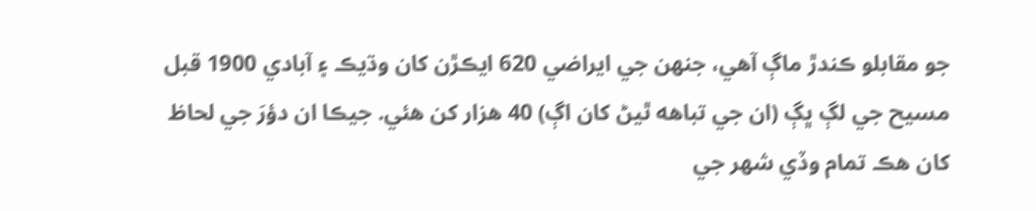جو مقابلو ڪندڙ ماڳ آهي، جنھن جي ايراضي 620 ايڪڙن کان وڌيڪ ۽ آبادي 1900 قبل مسيح جي لڳ ڀڳ (ان جي تباھه ٿيڻ کان اڳ) 40 هزار کن هئي. جيڪا ان دؤرَ جي لحاظ کان هڪ تمام وڏي شھر جي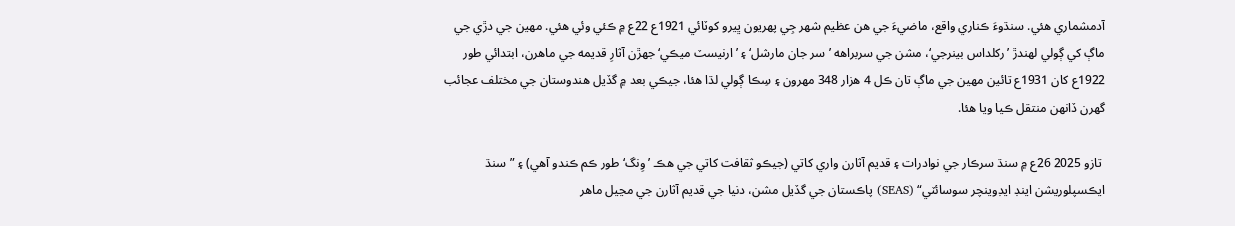آدمشماري هئي. سنڌوءَ ڪناري واقع، ماضيءَ جي ھن عظيم شھر جِي پھريون ڀيرو کوٽائي 1921ع 22ع ۾ ڪئي وئي هئي. مھين جي دڙي جي ماڳ کي ڳولي لھندڙ ’رکلداس بينرجي‘، مشن جي سربراھه ’سر جان مارشل‘ ۽ ’ارنيسٽ ميڪي‘ جھڙن آثارِ قديمه جي ماهرن، ابتدائي طور 1922ع کان 1931ع تائين مھين جي ماڳ تان ڪل 4 هزار 348 مھرون ۽ سِڪا ڳولي لڌا هئا، جيڪي بعد ۾ گڏيل هندوستان جي مختلف عجائب گهرن ڏانھن منتقل ڪيا ويا هئا.

 تازو 2025 26ع ۾ سنڌ سرڪار جي نوادرات ۽ قديم آثارن واري کاتي (جيڪو ثقافت کاتي جي هڪ ’وِنگ‘ طور ڪم ڪندو آهي) ۽ ”سنڌ ايڪسپلوريشن اينڊ ايڊوينچر سوسائٽي“ (SEAS) پاڪستان جي گڏيل مشن، دنيا جي قديم آثارن جي مڃيل ماھر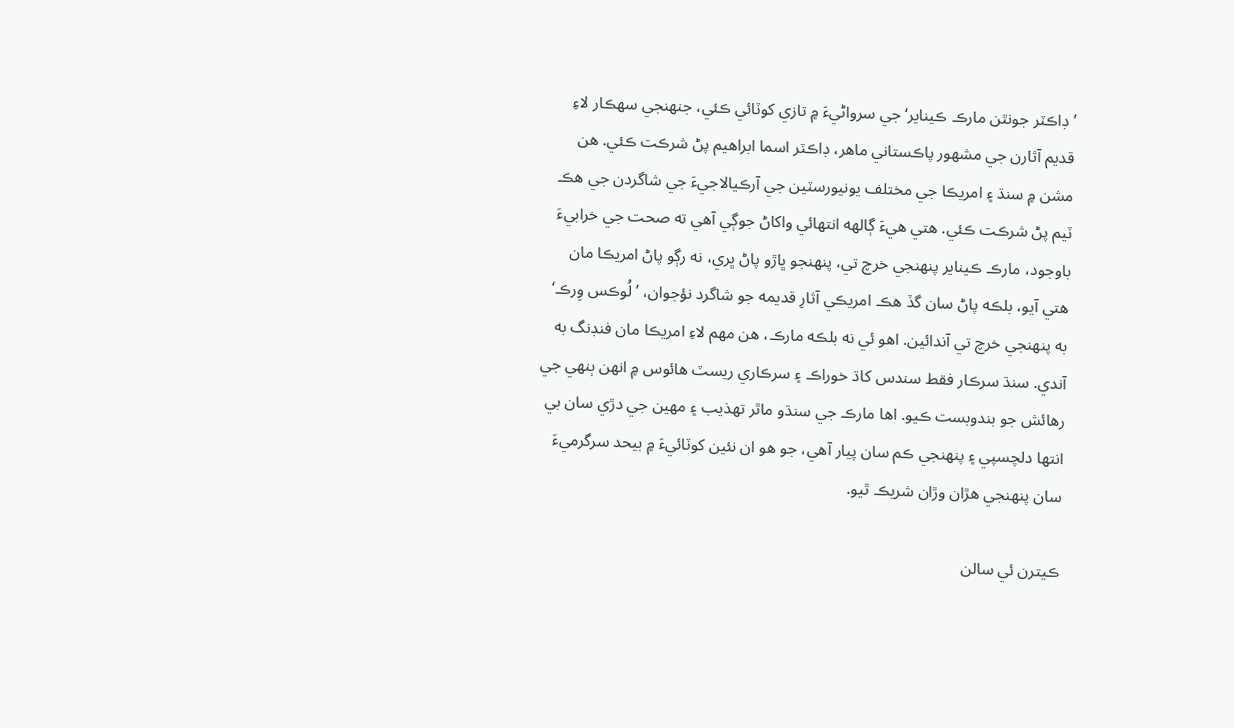’ڊاڪٽر جونٿن مارڪ ڪيناير‘ جي سرواڻيءَ ۾ تازي کوٽائي ڪئي، جنھنجي سھڪار لاءِ قديم آثارن جي مشھور پاڪستاني ماهر، ڊاڪٽر اسما ابراهيم پڻ شرڪت ڪئي. هن مشن ۾ سنڌ ۽ امريڪا جي مختلف يونيورسٽين جي آرڪيالاجيءَ جي شاگردن جي هڪ ٽيم پڻ شرڪت ڪئي. هتي هيءَ ڳالهه انتھائي واکاڻ جوڳي آهي ته صحت جي خرابيءَ باوجود، مارڪ ڪيناير پنھنجي خرچ تي، پنھنجو ڀاڙو پاڻ ڀري، نه رڳو پاڻ امريڪا مان هتي آيو، بلڪه پاڻ سان گڏ هڪ امريڪي آثارِ قديمه جو شاگرد نؤجوان، ’لُوڪس وِرڪ‘ به پنھنجي خرچ تي آندائين. اهو ئي نه بلڪه مارڪ، هن مھم لاءِ امريڪا مان فنڊنگ به آندي. سنڌ سرڪار فقط سندس کاڌ خوراڪ ۽ سرڪاري ريسٽ هائوس ۾ انھن ٻنھي جي رهائش جو بندوبست ڪيو. اها مارڪ جي سنڌو ماٿر تھذيب ۽ مھين جي دڙي سان بي انتھا دلچسپي ۽ پنھنجي ڪم سان پيار آهي، جو هو ان نئين کوٽائيءَ ۾ بيحد سرگرميءَ سان پنھنجي هڙان وڙان شريڪ ٿيو.

ڪيترن ئي سالن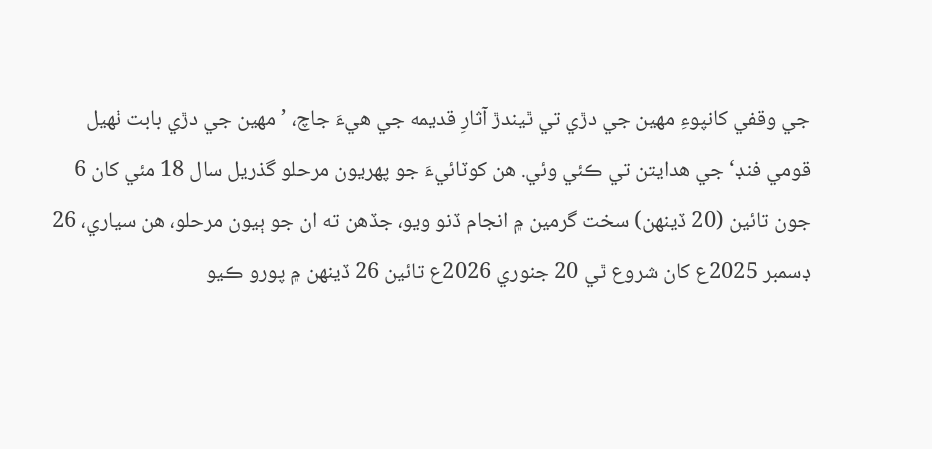جي وقفي کانپوءِ مھين جي دڙي تي ٿيندڙ آثارِ قديمه جي هيءَ جاچ، ’مھين جي دڙي بابت ٺھيل قومي فنڊ‘ جي هدايتن تي ڪئي وئي. هن کوٽائيءَ جو پھريون مرحلو گذريل سال 18 مئي کان 6 جون تائين (20 ڏينھن) سخت گرمين ۾ انجام ڏنو ويو، جڏهن ته ان جو ٻيون مرحلو، هن سياري، 26 ڊسمبر 2025ع کان شروع ٿي 20 جنوري 2026ع تائين 26 ڏينھن ۾ پورو ڪيو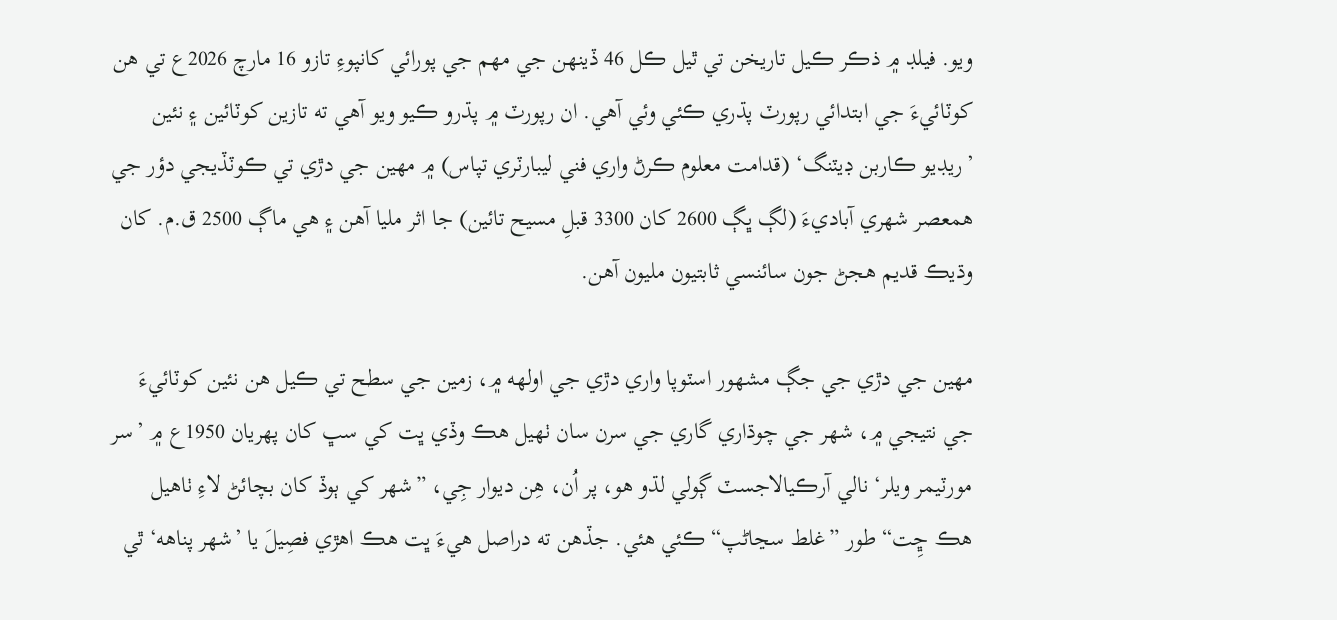ويو. فيلڊ ۾ ذڪر ڪيل تاريخن تي ٿيل ڪل 46 ڏينھن جي مھم جي پورائي کانپوءِ تازو 16 مارچ 2026ع تي هن کوٽائيءَ جي ابتدائي رپورٽ پڌري ڪئي وئي آهي. ان رپورٽ ۾ پڌرو ڪيو ويو آهي ته تازين کوٽائين ۽ نئين ’ريڊيو ڪاربن ڊيٽنگ‘ (قدامت معلوم ڪرڻ واري فني ليبارٽري تپاس) ۾ مھين جي دڙي تي ڪوٽڏيجي دؤر جي همعصر شھري آباديءَ (لڳ ڀڳ 2600 کان 3300 قبلِ مسيح تائين) جا اثر مليا آهن ۽ هي ماڳ 2500 ق.م. کان وڌيڪ قديم هجڻ جون سائنسي ثابتيون مليون آهن.

مھين جي دڙي جي جڳ مشھور اسٽوپا واري دڙي جي اولھه ۾، زمين جي سطح تي ڪيل هن نئين کوٽائيءَ جي نتيجي ۾، شھر جي چوڌاري گاري جي سرن سان ٺھيل هڪ وڏي ڀت کي سڀ کان پھريان 1950ع ۾ ’سر مورٽيمر ويلر‘ نالي آرڪيالاجسٽ ڳولي لڌو هو، پر اُن، هِن ديوار جِي، ”شھر کي ٻوڏ کان بچائڻ لاءِ ٺاھيل هڪ ڇِت“ طور ”غلط سڃاڻپ“ ڪئي ھئي. جڏھن ته دراصل هيءَ ڀت هڪ اهڙي فصِيلَ يا ’شھر پناھه‘ ٿي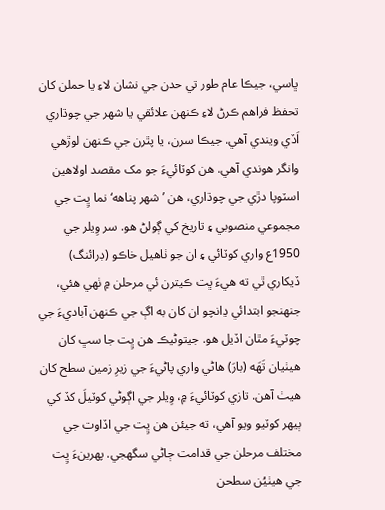ڀاسي، جيڪا عام طور تي حدن جي نشان لاءِ يا حملن کان تحفظ فراهم ڪرڻ لاءِ ڪنھن علائقي يا شھر جي چوڌاري اَڏي ويندي آهي. جيڪا سرن، يا پٿرن جي ڪنھن لوڙھي وانگر هوندي آهي. هن کوٽائيءَ جو مک مقصد اولاھين اسٽوپا دڙي جي چوڌاري، هن ’شھر پناھه‘ نما ڀِت جي مجموعي منصوبي ۽ تاريخ کي ڳولڻ هو. سر وِيلر جي 1950ع واري کوٽائي ۽ ان جو ٺاھيل خاڪو (ڊرائنگ) ڏيکاري ٿي ته هيءَ ڀت ڪيترن ئي مرحلن ۾ ٺھي هئي، جنھنجو ابتدائي ڍانچو ان کان به اڳ جي ڪنھن آباديءَ جي چوٽيءَ مٿان اڏيل هو. جيتوڻيڪ هن ڀِت جا سڀ کان ھيٺيان تَھَه (بارَ) هاڻي واري پاڻيءَ جي زيرِ زمين سطح کان هيٺ آهن. تازي کوٽائيءَ ۾، وِيلر جي اڳوڻي کوٽيلَ کڏ کي ٻيھر کوٽيو ويو آهي، ته جيئن هن ڀِت جي اڏاوت جي مختلف مرحلن جي قدامت ڄاڻي سگهجي. پھرينءَ ڀِت جي هيٺيُن سطحن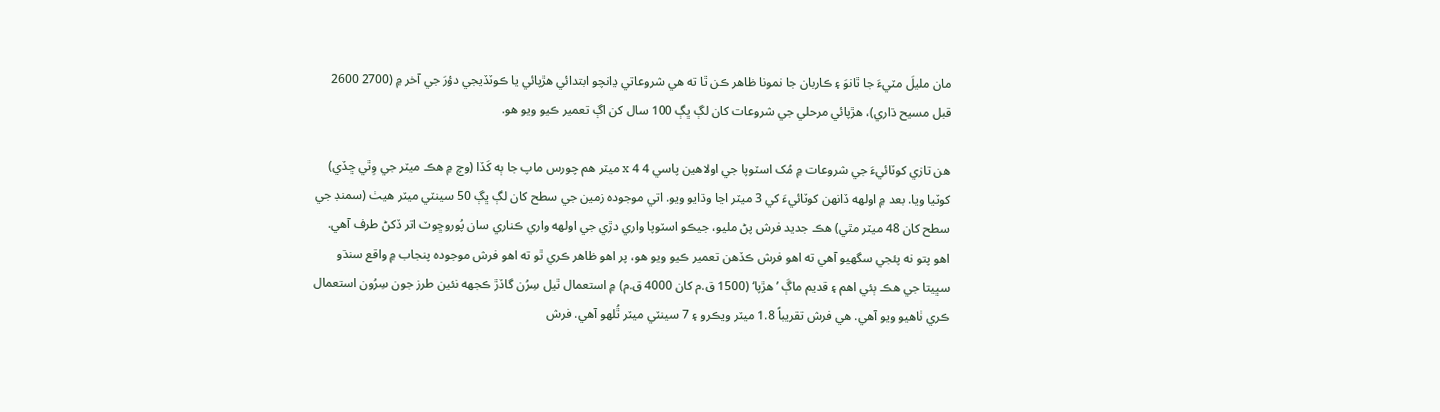مان مليلَ مٽيءَ جا ٿانوَ ۽ ڪاربان جا نمونا ظاهر ڪن ٿا ته هي شروعاتي ڍانچو ابتدائي هڙپائي يا ڪوٽڏيجي دؤرَ جي آخر ۾ (2700 2600 قبل مسيح ڌاري)، هڙپائي مرحلي جي شروعات کان لڳ ڀڳ 100 سال کن اڳ تعمير ڪيو ويو هو.

هن تازي کوٽائيءَ جي شروعات ۾ مُک اسٽوپا جي اولاھين پاسي 4 4 x ميٽر هم چورس ماپ جا ٻه کَڏا (وچ ۾ هڪ ميٽر جي وِٿي ڇڏي) کوٽيا ويا. بعد ۾ اولھه ڏانھن کوٽائيءَ کي 3 ميٽر اڃا وڌايو ويو. اتي موجوده زمين جي سطح کان لڳ ڀڳ 50 سينٽي ميٽر هيٺ (سمنڊ جي سطح کان 48 ميٽر مٿي) هڪ جديد فرش پڻ مليو، جيڪو اسٽوپا واري دڙي جي اولھه واري ڪناري سان پُوروڇوٽ اتر ڏکڻ طرف آهي. اهو پتو نه پئجي سگهيو آهي ته اهو فرش ڪڏهن تعمير ڪيو ويو هو، پر اهو ظاهر ڪري ٿو ته اهو فرش موجوده پنجاب ۾ واقع سنڌو سڀيتا جي هڪ ٻئي اهم ۽ قديم ماڳَ ’هڙپا‘ (1500 ق.م کان 4000 ق.م) ۾ استعمال ٿيل سِرُن گاڏڙ ڪجهه نئين طرز جون سِرُون استعمال ڪري ٺاھيو ويو آهي. هي فرش تقريباً 1.8 ميٽر ويڪرو ۽ 7 سينٽي ميٽر ٿُلهو آهي. فرش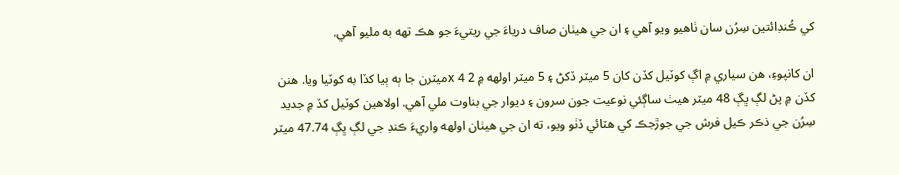کي ڪُنڊائتين سِرُن سان ٺاهيو ويو آهي ۽ ان جي هيٺان صاف درياءَ جي ريتيءَ جو هڪ تھه به مليو آهي.

ان کانپوءِ، هن سياري ۾ اڳ کوٽيل کڏن کان 5 ميٽر ڏکڻ ۽ 5 ميٽر اولھه ۾ 2 4 xميٽرن جا ٻه ٻيا کڏا به کوٽيا ويا. هنن کڏن ۾ پڻ لڳ ڀڳ 48 ميٽر ھيٺ ساڳئي نوعيت جون سرون ۽ ديوار جي بناوت ملي آهي. اولاھين کوٽيل کڏ ۾ جديد سِرُن جي ذڪر ڪيل فرش جي جوڙجڪ کي هٽائي ڏٺو ويو، ته ان جي هيٺان اولھه واريءَ ڪنڊ جي لڳ ڀڳ 47.74 ميٽر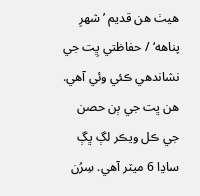هيٺ هن قديم ’شھرِ پناھه‘ / حفاظتي ڀِت جي نشاندھي ڪئي وئي آهي. هن ڀت جي ٻن حصن جي ڪل ويڪر لڳ ڀڳ ساڍا 6 ميٽر آهي. سِرُن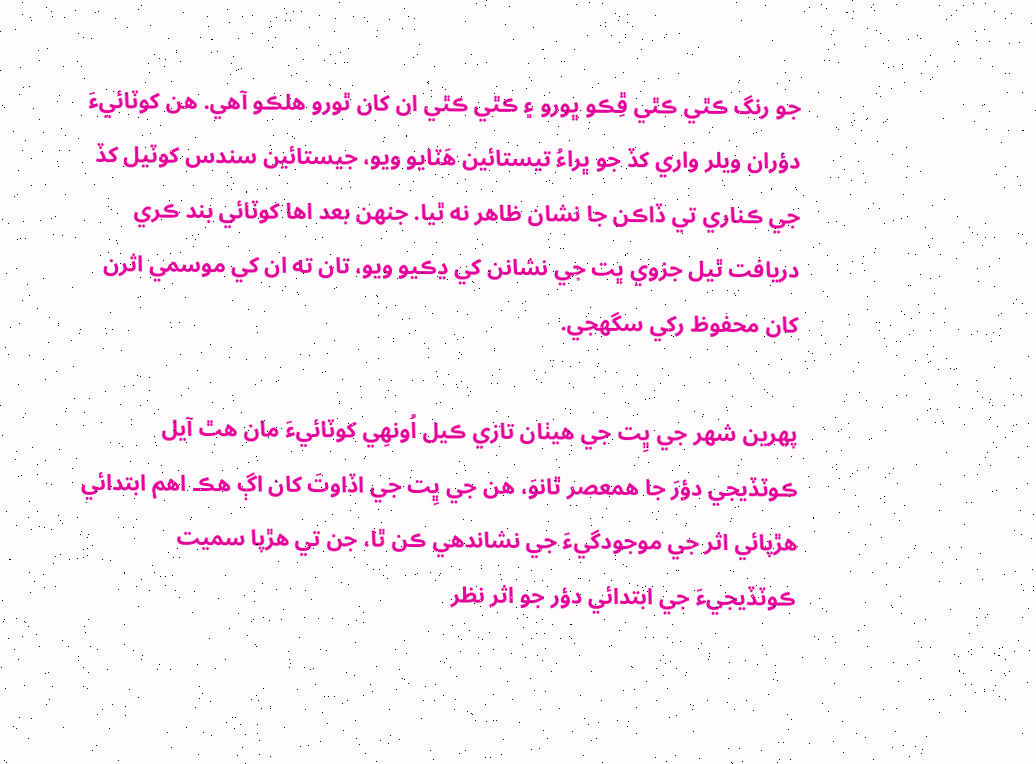جو رنگ ڪٿي ڪٿي ڦِڪو ڀورو ۽ ڪٿي ڪٿي ان کان ٿورو هلڪو آهي. هن کوٽائيءَ دؤران ويلر واري کڏ جو ڀراءُ تيستائين هَٽايو ويو، جيستائين سندس کوٽيل کڏ جي ڪناري تي ڏاڪن جا نشان ظاهر نه ٿيا. جنھن بعد اها کوٽائي بند ڪري دريافت ٿيل جزوي ڀت جي نشانن کي ڍڪيو ويو، تان ته ان کي موسمي اثرن کان محفوظ رکي سگهجي.

پھرين شھر جي ڀِت جي هيٺان تازي ڪيل اُونھِي کوٽائيءَ مان هٿ آيل ڪوٽڏيجي دؤرَ جا همعصر ٿانوَ، هن جي ڀِت جي اڏاوتَ کان اڳ هڪ اهم ابتدائي هڙپائي اثر جي موجودگيءَ جي نشاندهي ڪن ٿا، جن تي هڙپا سميت ڪوٽڏيجيءَ جي ابتدائي دؤر جو اثر نظر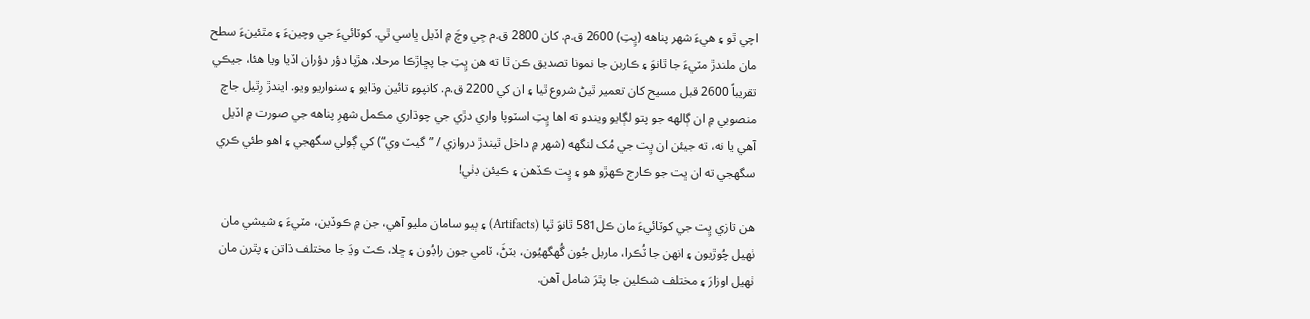اچي ٿو ۽ هيءَ شھر پناھه (ڀِتِ) 2600 ق.م. کان 2800 ق.م جِي وچَ ۾ اڏيل ڀاسي ٿي. کوٽائيءَ جي وچينءَ ۽ مٿئينءَ سطح مان ملندڙ مٽيءَ جا ٿانوَ ۽ ڪاربن جا نمونا تصديق ڪن ٿا ته هن ڀِتِ جا پڇاڙڪا مرحلا، هڙپا دؤر دؤران اڏيا ويا هئا، جيڪي تقريباً 2600 قبل مسيح کان تعمير ٿيڻ شروع ٿيا ۽ ان کي 2200 ق.م. کانپوءِ تائين وڌايو ۽ سنواريو ويو. ايندڙ رِٿيل جاچ منصوبي ۾ ان ڳالھه جو پتو لڳايو ويندو ته اها ڀِتِ اسٽوپا واري دڙي جي چوڌاري مڪمل شھرِ پناھه جي صورت ۾ اڏيل آهي يا نه، ته جيئن ان ڀِت جي مُک لنگهه (شھر ۾ داخل ٿيندڙ دروازي / ”گيٽ وي“) کي ڳولي سگهجي ۽ اهو طئي ڪري سگهجي ته ان ڀت جو ڪارج ڪھڙو هو ۽ ڀِت ڪڏھن ۽ ڪيئن ڊٺي!

هن تازي ڀِت جي کوٽائيءَ مان ڪل581 ٿانوَ ٿپا (Artifacts) ۽ ٻيو سامان مليو آهي، جن ۾ ڪوڏين، مٽيءَ ۽ شيشي مان ٺھيل چُوڙيون ۽ انھن جا ٽُڪرا، ماربل جُون گُهگهيُون، بٽڻَ، ٽامي جون راڊُون ۽ ڇلا، ڪٽ وڍَ جا مختلف ڌاتن ۽ پٿرن مان ٺھيل اوزارَ ۽ مختلف شڪلين جا پٿرَ شامل آهن.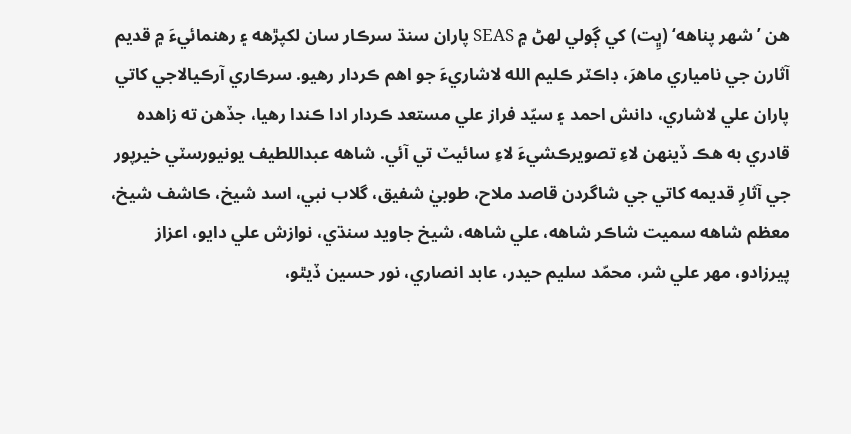هن ’شھر پناھه‘ (ڀِت) کي ڳولي لھڻ ۾ SEAS پاران سنڌ سرڪار سان لکپڙھه ۽ رهنمائيءَ ۾ قديم آثارن جي نامياري ماھرَ، ڊاڪٽر ڪليم الله لاشاريءَ جو اهم ڪردار رھيو. سرڪاري آرڪيالاجي کاتي پاران علي لاشاري، دانش احمد ۽ سيّد فراز علي مستعد ڪردار ادا ڪندا رھيا، جڏھن ته زاهده قادري به هڪ ڏينھن لاءِ تصويرڪشيءَ لاءِ سائيٽ تي آئي. شاھه عبداللطيف يونيورسٽي خيرپور جي آثارِ قديمه کاتي جي شاگردن قاصد ملاح، طوبيٰ شفيق، گلاب نبي، اسد شيخ، ڪاشف شيخ، معظم شاهه سميت شاڪر شاھه، علي شاھه، شيخ جاويد سنڌي، نوازش علي دايو، اعزاز پيرزادو، مھر علي شر، محمّد سليم حيدر، عابد انصاري، نور حسين ڏيٿو،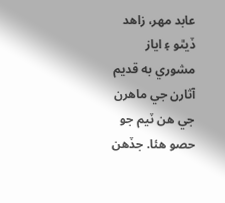عابد مھر، زاهد ڏيٿو ۽ اياز مشوري به قديم آثارن جي ماھرن جي هن ٽيم جو حصو هئا. جڏھن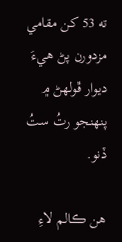ته 53 کن مقامي مزدورن پڻ هيءَ ديوار ڦولھڻ ۾ پنھنجو رتُ ستُ ڏنو.

هن ڪالم لاءِ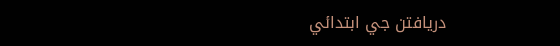دريافتن جي ابتدائي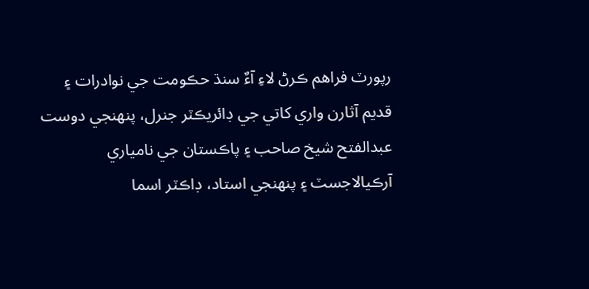رپورٽ فراهم ڪرڻ لاءِ آءٌ سنڌ حڪومت جي نوادرات ۽ قديم آثارن واري کاتي جي ڊائريڪٽر جنرل، پنھنجي دوست عبدالفتح شيخ صاحب ۽ پاڪستان جي نامياري آرڪيالاجسٽ ۽ پنھنجي استاد، ڊاڪٽر اسما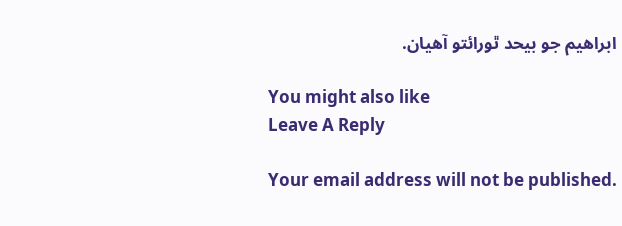ابراھيم جو بيحد ٿورائتو آهيان.

You might also like
Leave A Reply

Your email address will not be published.